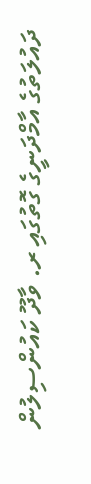ދައުލަތުގެ އާމްދަނީގެ ގޮތުގައި ރ. ވާދޫ ކައުންސިލުން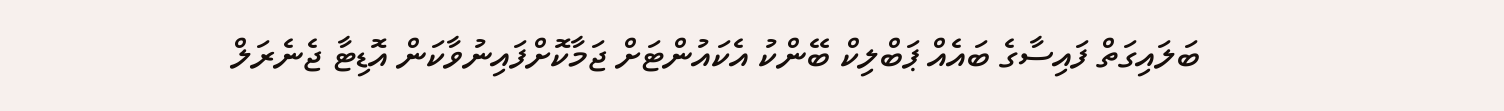ބަލައިގަތް ފައިސާގެ ބައެއް ޕަބްލިކް ބޭންކު އެކައުންޓަށް ޖަމާކޮށްފައިނުވާކަން އޮޑިޓާ ޖެނެރަލް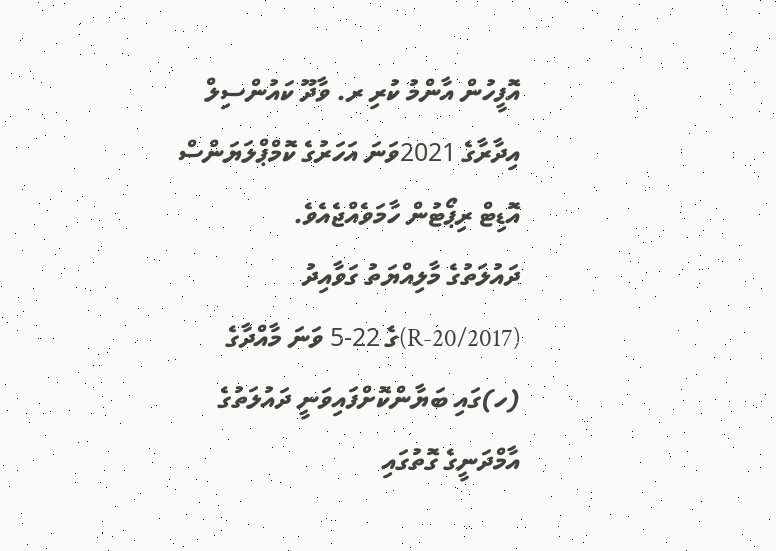އޮފީހުން އާންމު ކުރި ރ. ވާދޫ ކައުންސިލް އިދާރާގެ 2021ވަނަ އަހަރުގެ ކޮމްޕްލަޔަންސް އޮޑިޓް ރިޕޯޓުން ހާމަވެއްޖެއެވެ.
ދައުލަތުގެ މާލިއްޔަތު ގަވާއިދު (2017/R-20)ގެ 22-5 ވަނަ މާއްދާގެ (ހ)ގައި ބަޔާންކޮށްފައިވަނީ ދައުލަތުގެ އާމްދަނީގެ ގޮތުގައި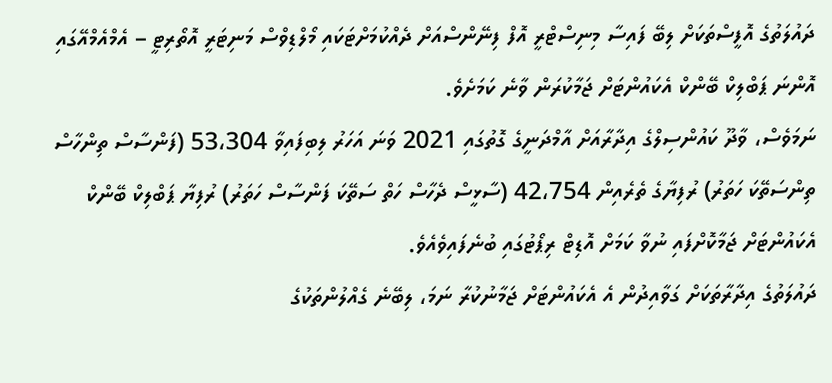ދައުލަތުގެ އޮފީސްތަކަށް ލިބޭ ފައިސާ މިނިސްޓްރީ އޮފް ފިނޭންސްއަށް ދެއްކުމަށްޓަކައި މޯލްޑިވްސް މަނިޓަރީ އޮތޯރިޓީ – އެމްއެމްއޭގައި އޮންނަ ޕަބްލިކް ބޭންކް އެކައުންޓަށް ޖަމާކުރަން ވާނެ ކަމަށެވެ.
ނަމަވެސް، ވާދޫ ކައުންސިލްގެ އިދާރާއަށް އާމްދަނީގެ ގޮތުގައި 2021 ވަނަ އަހަރު ލިބިފައިވާ 53،304 (ފަންސާސް ތިންހާސް ތިންސަތޭކަ ހަތަރު) ރުފިޔާގެ ތެރެއިން 42،754 (ސާޅީސް ދެހާސް ހަތް ސަތޭކަ ފަންސާސް ހަތަރު) ރުފިޔާ ޕަބްލިކް ބޭންކް އެކައުންޓަށް ޖަމާކޮށްފައި ނުވާ ކަމަށް އޮޑިޓް ރިޕޯޓުގައި ބުނެފައިވެއެވެ.
ދައުލަތުގެ އިދާރާތަކަށް ގަވާއިދުން އެ އެކައުންޓަށް ޖަމާނުކުރާ ނަމަ، ލިބޭނެ ގެއްލުންތަކުގެ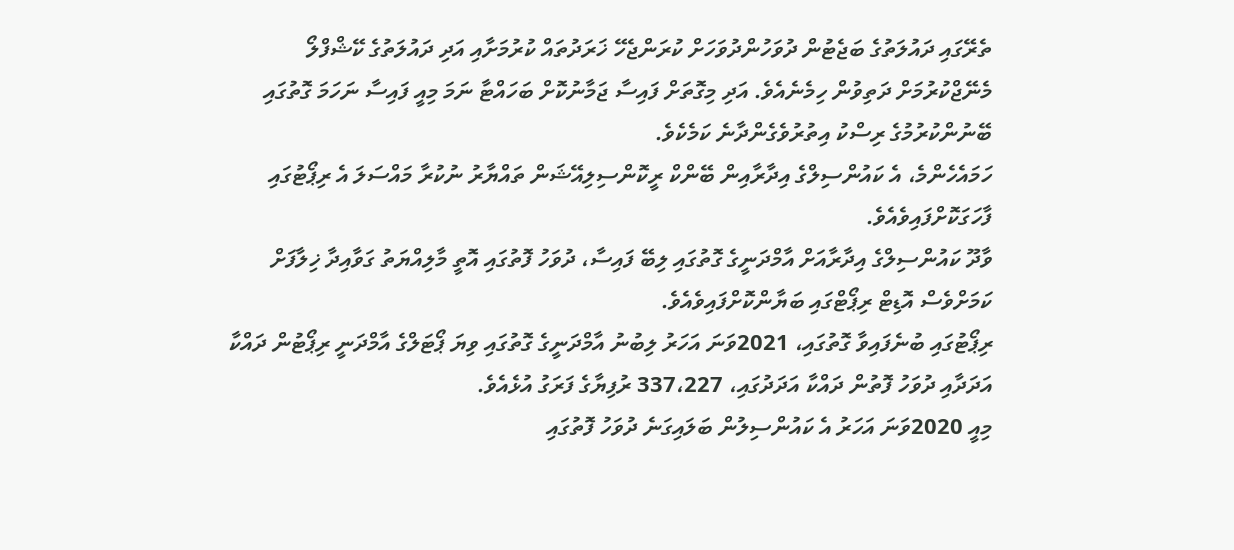ތެރޭގައި ދައުލަތުގެ ބަޖެޓުން ދުވަހުންދުވަހަށް ކުރަންޖެހޭ ޚަރަދުތައް ކުރުމަށާއި އަދި ދައުލަތުގެ ކޭޝްފްލޯ މެނޭޖްކުރުމަށް ދަތިވުން ހިމެނެއެވެ. އަދި މިގޮތަށް ފައިސާ ޖަމާނުކޮށް ބަހައްޓާ ނަމަ މިއީ ފައިސާ ނަހަމަ ގޮތުގައި ބޭނުންކުރުމުގެ ރިސްކު އިތުރުވެގެންދާނެ ކަމެކެވެ.
ހަމައެހެންމެ، އެ ކައުންސިލްގެ އިދާރާއިން ބޭންކް ރީކޮންސިލިއޭޝަން ތައްޔާރު ނުކުރާ މައްސަލަ އެ ރިޕޯޓުގައި ފާހަގަކޮށްފައިވެއެވެ.
ވާދޫ ކައުންސިލްގެ އިދާރާއަށް އާމްދަނީގެ ގޮތުގައި ލިބޭ ފައިސާ، ދުވަހު ފޮތުގައި އޮތީ މާލިއްޔަތު ގަވާއިދާ ޚިލާފަށް ކަމަށްވެސް އޮޑިޓް ރިޕޯޓްގައި ބަޔާންކޮށްފައިވެއެވެ.
ރިޕޯޓުގައި ބުނެފައިވާ ގޮތުގައި، 2021ވަނަ އަހަރު ލިބުނު އާމްދަނީގެ ގޮތުގައި ވިޔަ ޕޯޓަލްގެ އާމްދަނީ ރިޕޯޓުން ދައްކާ އަދަދާއި ދުވަހު ފޮތުން ދައްކާ އަދަދުގައި، 337،227 ރުފިޔާގެ ފަރަގު އުޅެއެވެ.
މިއީ 2020ވަނަ އަހަރު އެ ކައުންސިލުން ބަލައިގަނެ ދުވަހު ފޮތުގައި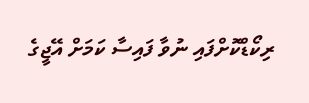ރިކޯޑްކޮށްފައި ނުވާ ފައިސާ ކަމަށް އޭޖީގެ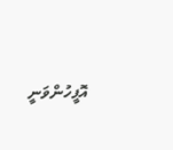އޮފީހުންވަނީ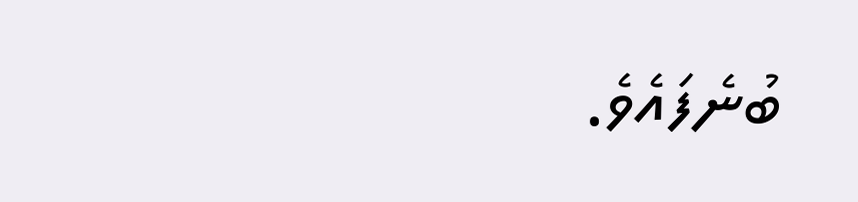ބުނެފައެވެ.